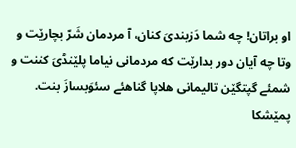او براتان! چه شما دَزبندیَ کنان، آ مردمان شَرّ بچارێت و وتا چه آیان دور بدارێت که مردمانی نیاما پلێنڈیَ کننت و شمئے گپتگێن تالیمانی هلاپا گناهئے سئوَبسازَ بنت.
پمێشکا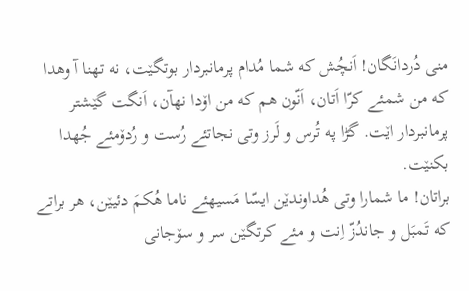منی دُردانَگان! اَنچُش که شما مُدام پرمانبردار بوتگێت، نه تهنا آ وهدا که من شمئے کرّا اَتان، اَنّون هم که من اۆدا نهآن، اَنگت گێشتر پرمانبردار اێت. گڑا په تُرس و لَرز وتی نجاتئے رُست و رُدۆمئے جُهدا بکنێت.
براتان! ما شمارا وتی هُداوندێن ایسّا مَسیهئے ناما هُکمَ دئیێن، هر براتے که تَمبَل و جاندُزّ اِنت و مئے کرتگێن سر و سۆجانی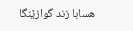هسابا زند گوازێنگا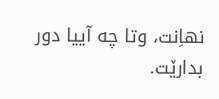نهاِنت، وتا چه آییا دور بدارێت.